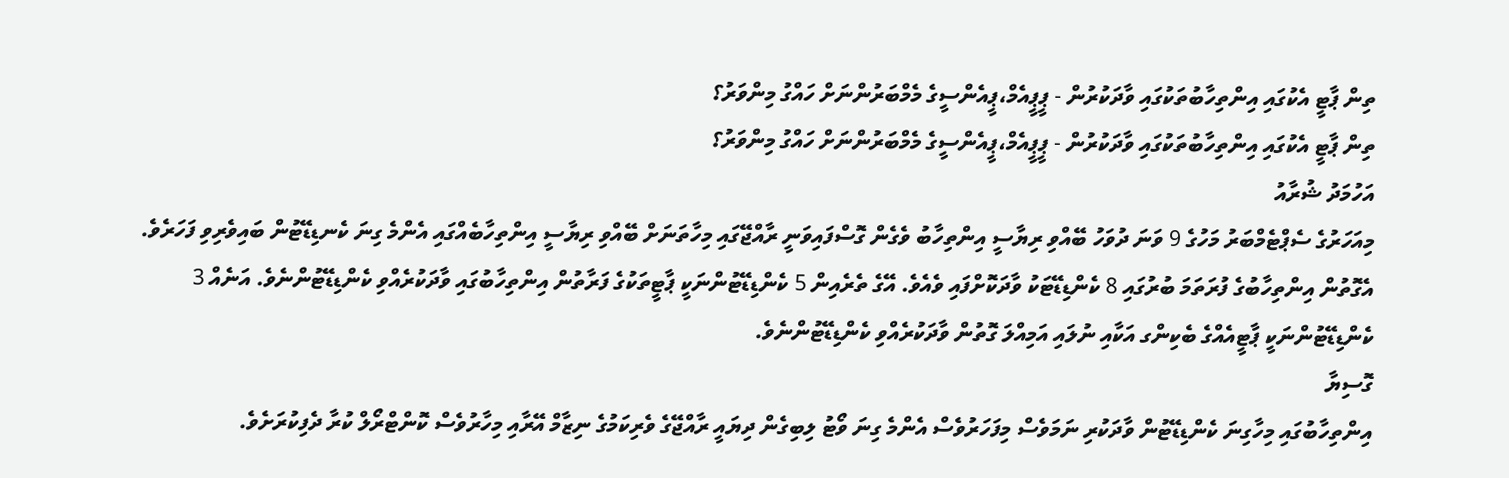ތިން ޕާޓީ އެކުގައި އިންތިހާބުތަކުގައި ވާދަކުރުން - ޕީޕީއެމް،ޕީއެންސީގެ މެމްބަރުންނަށް ހައްގު މިންވަރު؟
ތިން ޕާޓީ އެކުގައި އިންތިހާބުތަކުގައި ވާދަކުރުން - ޕީޕީއެމް،ޕީއެންސީގެ މެމްބަރުންނަށް ހައްގު މިންވަރު؟
އަހުމަދު ޝުރާއު
މިއަހަރުގެ ސެޕްޓެމްބަރު މަހުގެ 9 ވަނަ ދުވަހު ބޭއްވި ރިޔާސީ އިންތިހާބު ވެގެން ގޮސްފައިވަނީ ރާއްޖޭގައި މިހާތަނަށް ބޭއްވި ރިޔާސީ އިންތިހާބެއްގައި އެންމެ ގިނަ ކެނޑިޑޭޓުން ބައިވެރިވި ފަހަރެވެ. އެގޮތުން އިންތިހާބުގެ ފުރަތަމަ ބުރުގައި 8 ކެންޑިޑޭޓަކު ވާދަކޮށްފައި ވެއެވެ. އޭގެ ތެރެއިން 5 ކެންޑިޑޭޓުންނަކީ ޕާޓީތަކުގެ ފަރާތުން އިންތިހާބުގައި ވާދަކުރެއްވި ކެންޑިޑޭޓުންނެވެ. އަނެއް 3 ކެންޑިޑޭޓުންނަކީ ޕާޓީއެއްގެ ބެކިންގ އަކާއި ނުލައި އަމިއްލަ ގޮތުން ވާދަކުރެއްވި ކެންޑިޑޭޓުންނެވެ.
ގޮސިޔާ
އިންތިހާބުގައި މިހާގިނަ ކެންޑިޑޭޓުން ވާދަކުރި ނަމަވެސް މިފަހަރުވެސް އެންމެ ގިނަ ވޯޓު ލިބިގެން ދިޔައީ ރާއްޖޭގެ ވެރިކަމުގެ ނިޒާމް އޭރާއި މިހާރުވެސް ކޮންޓްރޯލް ކުރާ ދެފިކުރަށެވެ.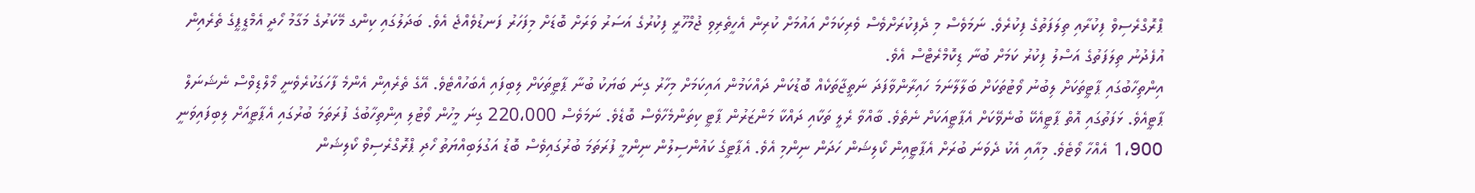ޕްރޮގްރެސިވް ފިކުރާއި ތިލަފަތުގެ ފިކުރެވެ. ނަމަވެސް މި ދެފިކުރަށްވެސް ވެރިކަމަށް އައުމަށް ކުރިން އެހީތެރިވި ޖުމްހޫރީ ފިކުރުގެ އަސަރު ވަރަށް ބޮޑަށް މިފަހަރު ފަނޑުވެއްޖެ އެވެ. ބަދަލުގައި ކިންގ މޭކަރުގެ މަގާމު ހޯދީ އެމްޑީޕީގެ ތެރެއިން އުފެދުނު ތިލަފަތުގެ އަސްލު ފިކުރު ކަމަށް ބުނާ ޑިކޮމްރެޓްސް އެވެ.
އިންތިހާބުގައި ޕާޓީތަކަށް ލިބުނު ވޯޓުތަކަށް ބަލާލާނަމަ ހައިރާންވާފަދަ ނަތީޖާތަކެއް ބޮޑުކަން ދައްކަމުން އައިކަމަށް މިހާރު ގިނަ ބަޔަކު ބުނާ ޕާޓީތަކަށް ލިބިފައި އެބަހުއްޓެވެ. އޭގެ ތެރެއިން އެންމެ ފާހަގަކުރެވެނީ މޯލްޑިވްސް ނެޝަނަލް ޕާޓީއެވެ. ޅަފަތުގައި އޮތް ޕާޓީއެކޭ ބުނެވޭކަށް އެޕާޓީއަކަށް ނެތެވެ. ބާއްވާ ރެލީ ތަކާއި ދައްކާ މަންޒަރުން ޕާޓީ ކިތަންމެހާވެސް ބޮޑެވެ. ނަމަވެސް 220،000 ގިނަ މީހުން ވޯޓުލި އިންތިހާބުގެ ފުރަތަމަ ބުރުގައި އެޕާޓީއަށް ލިބިފައިވަނީ 1،900 އެއްހާ ވޯޓެވެ. މިއާއި އެކު ދެވަނަ ބުރަށް އެޕާޓީއިން ކޯލިޝަން ހަދަން ނިންމި އެވެ. އެޕާޓީގެ ކައުންސިލުން ނިންމީ ފުރަތަމަ ބުރުގައިވެސް ބޮޑު އަގުލަބިއްޔަތު ހޯދި ޕްރޮގްރެސިވް ކޯލިޝަން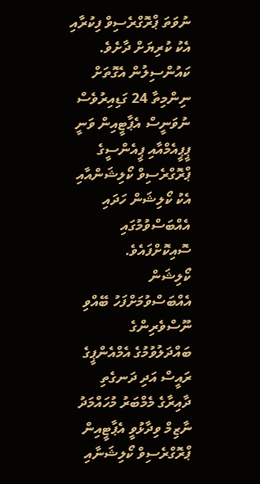ނުވަތަ ޕްރޮގްރެސިވް ފިކުރާއި އެކު ކުރިޔަށް ދާށެވެ. ކައުންސިލުން އެގޮތަށް ނިންމިތާ 24 ގަޑިއިރުވެސް ނުވަނީސް އެޕާޓީއިން ވަނީ ޕީޕީއެމްއާއި ޕީއެންސީގެ ޕްރޮގްރެސިވް ކޯލިޝަންއާއި އެކު ކޯލިޝަން ހަދައި އެއްބަސްވުމުގައި ސޮއިކޮށްފައެވެ.
ކޯލިޝަން އެއްބަސްވުމަށްފަހު ބޭއްވި ނޫސްވެރިންގެ ބައްދަލުވުމުގެ އެމްއެންޕީގެ ރައީސް އަދި ދަނގެތި ދާއިރާގެ މެމްބަރު މުހައްމަދު ނާޒިމް ވިދާޅުވީ އެޕާޓީއިން ޕްރޮގްރެސިވް ކޯލިޝަނާއި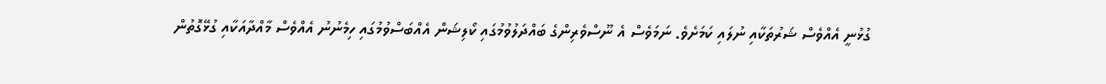ގުޅުނީ އެއްވެސް ޝަރުތަކާއި ނުލައި ކަމަށެވެ. ނަމަވެސް އެ ނޫސްވެރިންގެ ބައްދަލުވުމުގައި ކޯލިޝަން އެއްބަސްވުމުގައި ހިމެނުނު އެއްވެސް މާއްދާއަކާއި ގުޅޭގޮތުން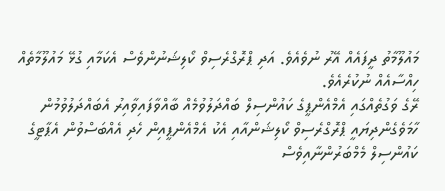މައުލޫމާތު ދީފައެއް އޭރު ނުވެއެވެ. އަދި ޕްރޮގްރެސިވް ކޯލިޝަނުންވެސް އެކަމާއި ގުޅޭ މައުލޫމާތެއް ހިއްސާއެއް ނުކުރެއެވެ.
ރޭގެ ވަގުތެއްގައި އެމްއެންޕީގެ ކައުންސިލް ބައްދަލުވުމެއް ބާއްވާފައިވާއިރު އެބައްދަލުވުމުން ހާމަވެގެންދިޔައީ ޕްރޮގްރެސިވް ކޯލިޝަންއާއި އެކު އެމްއެންޕީއިން ހެދި އެއްބަސްވުން އެޕާޓީގެ ކައުންސިލް މެމްބަރުންނާއިވެސް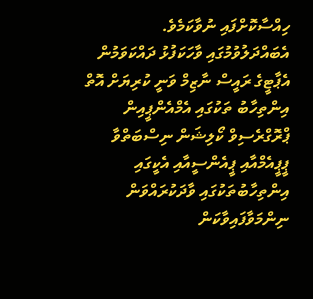ހިއްސާކޮށްފައި ނުވާކަމެވެ. އެބައްދަލުވުމުގައި ވާހަކަފުޅު ދައްކަވަމުން އެޕާޓީގެ ރައީސް ނާޒިމް ވަނީ ކުރިޔަށް އޮތް އިންތިހާބު ތަކުގައި އެމްއެންޕީއިން ޕްރޮގްރެސިވް ކޯލިޝަން ނިސްބަތްވާ ޕީޕީއެމްއާއި ޕީއެންސީއާއި އެކީގައި އިންތިހާބުތަކުގައި ވާދަކުރައްވަން ނިންމަވާފައިވާކަން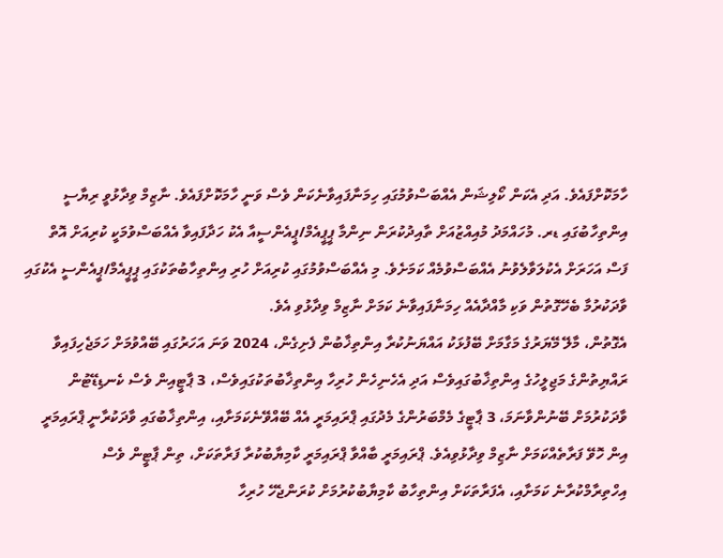ހާމަކޮށްފައެވެ. އަދި އެކަން ކޯލިޝަން އެއްބަސްވުމުގައި ހިމަނާފައިވާނެކަން ވެސް ވަނީ ހާމަކޮށްފައެވެ. ނާޒިމް ވިދާޅުވީ ރިޔާސީ އިންތިހާބުގައި ޑރ. މުހައްމަދު މުއިއްޒުއަށް ތާއިދުކުރަން ނިންމާ ޕީޕީއެމް/ޕީއެންސީއާ އެކު ހަދާފައިވާ އެއްބަސްވުމަކީ ކުރިއަށް އޮތް ފަސް އަހަރަށް އެކުލަވާލެވުނު އެއްބަސްވުމެއް ކަމަށެވެ. މި އެއްބަސްވުމުގައި ކުރިއަށް ހުރި އިންތިހާބުތަކުގައި ޕީޕީއެމް/ޕީއެންސީ އެކުގައި ވާދަކުރުމާ ބެހޭގޮތުން ވަކި މާއްދާއެއް ހިމަނާފައިވާނެ ކަމަށް ނާޒިމް ވިދާޅުވި އެވެ.
އެގޮތުން، މާލޭ މޭޔަރުގެ މަގާމަށް ބޭފުޅަކު އައްޔަނުކުރާ އިންތިޚާބުން ފެށިގެން، 2024 ވަނަ އަހަރުގައި ބޭއްވުމަށް ހަމަޖެހިފައިވާ ރައްޔިތުންގެ މަޖިލީހުގެ އިންތިޚާބުގައިވެސް އަދި އެހެނިހެން ހުރިހާ އިންތިޚާބުތަކުގައިވެސް، 3 ޕާޓީއިން ވެސް ކެނޑިޑޭޓުން ވާދަކުރުމަށް ބޭނުންވާނަމަ، 3 ޕާޓީގެ މެމްބަރުންގެ މެދުގައި ޕްރައިމަރީ އެއް ބޭއްވޭނެކަމަށާއި، އިންތިޚާބުގައި ވާދަކުރާނީ ޕްރައިމަރީ އިން ހޮވޭ ފަރާތެއްކަމަށް ނާޒިމް ވިދާޅުވިއެވެ. ޕްރައިމަރީ ބާއްވާ ޕްރައިމަރީ ކާމިޔާބުކުރާ ފަރާތަކަށް، ތިން ޕާޓީން ވެސް އިހްތިރާމްކުރާނެ ކަމަށާއި، އެފަރާތަކަށް އިންތިހާބު ކާމިޔާބުކުރުމަށް ކުރަންޖެހޭ ހުރިހާ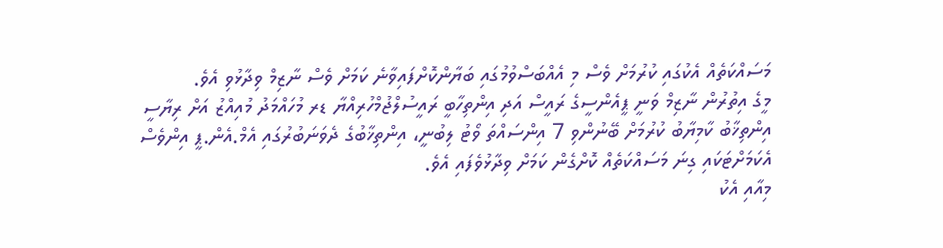މަސައްކަތެއް އެކުގައި ކުރުމަށް ވެސް މި އެއްބަސްވުމުގައި ބަޔާންކޮށްފައިވާނެ ކަމަށް ވެސް ނާޒިމް ވިދާޅުވި އެވެ.
މީގެ އިތުރުން ނާޒިމް ވަނީ ޕީއެންސީގެ ރައީސް އަދި އިންތިހާބީ ރައީސުލްޖުމްހުރިއްޔާ ޑރ މުހައްމަދު މުއިއްޒު އަށް ރިޔާސީ އިންތިޚާބު ކާމިޔާބު ކުރުމަށް ބޭނުންވި 7 އިންސައްތަ ވޯޓު ލިބުނީ، އިންތިޚާބުގެ ދެވަނަބުރުގައި އެމް.އެން.ޕީ އިންވެސް އެކަމަށްޓަކައި ގިނަ މަސައްކަތެއް ކޮށްގެން ކަމަށް ވިދާޅުވެފައި އެވެ.
މިއާއި އެކު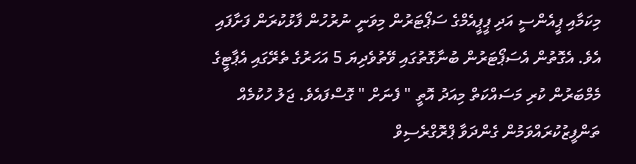މިކަމާއި ޕީއެންސީ އަދި ޕީޕީއެމްގެ ސަޕޯޓަރުން މިވަނީ ނުރުހުން ފާޅުކުރަން ފަށާފައި އެވެ. އެގޮތުން އެސަޕޯޓަރުން ބުނާގޮތުގައި ވޭތުވެދިޔަ 5 އަހަރުގެ ތެރޭގައި އެޕާޓީގެ މެމްބަރުން ކުރި މަސައްކަތް މިއަދު އޮތީ " ފެނަށް " ގޮސްފައެވެ. ޖަލު ހުކުމެއް ތަންފީޒުކުރައްވަމުން ގެންދަވާ ޕްރޮގްރެސިވް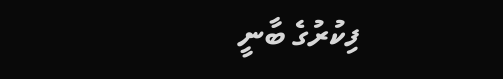ފިކުރުގެ ބާނީ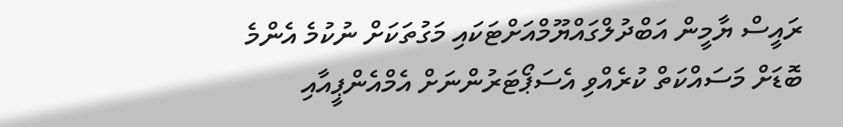ރައީސް ޔާމީން އަބްދުލްގައްޔޫމްއަށްޓަކައި މަގުތަކަށް ނުކުމެ އެންމެ ބޮޑަށް މަސައްކަތް ކުރެއްވި އެސަޕޯޓަރުންނަށް އެމްއެންޕީއާއި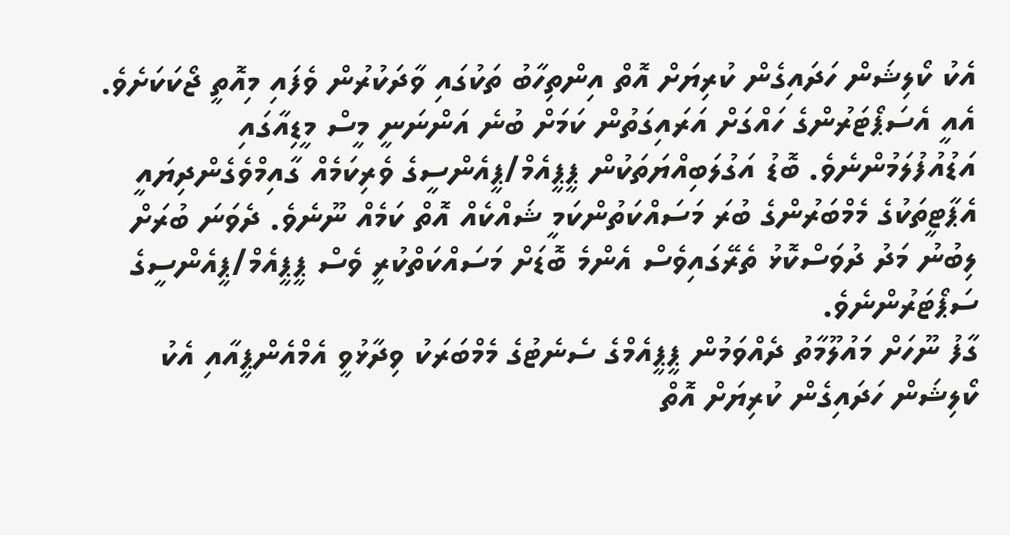އެކު ކޯލިޝަން ހަދައިގެން ކުރިޔަށް އޮތް އިންތިހާބު ތަކުގައި ވާދަކުރުން ވެފައި މިއޮތީ ޖޯކަކަށެވެ. އެއީ އެސަޕޯޓަރުންގެ ހައްގަށް އަރައިގަތުން ކަމަށް ބުނެ އަންނަނީ މީސް މީޑިއާގައި އަޑުއުފުލަމުންނެވެ. ބޮޑު އަގުލަބިއްޔަތަކުން ޕީޕީއެމް/ޕީއެންސީގެ ވެރިކަމެއް ގާއިމްވެގެންދިޔައީ އެޕާޓީތަކުގެ މެމްބަރުންގެ ބުރަ މަސައްކަތުންކަމީ ޝައްކެއް އޮތް ކަމެއް ނޫނެވެ. ދެވަނަ ބުރަށް ލިބުނު މަދު ދުވަސްކޮޅު ތެރޭގައިވެސް އެންމެ ބޮޑަށް މަސައްކަތްކުރީ ވެސް ޕީޕީއެމް/ޕީއެންސީގެ ސަޕޯޓަރުންނެވެ.
ގާފު ނޫހަށް މައުލޫމާތު ދެއްވަމުން ޕީޕީއެމްގެ ސެނެޓުގެ މެމްބަރަކު ވިދާޅުވީ އެމްއެންޕީއާއި އެކު ކޯލިޝަން ހަދައިގެން ކުރިޔަށް އޮތް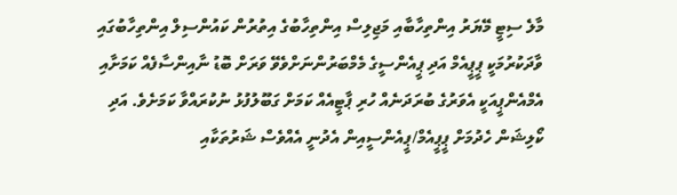މާލެ ސިޓީ މޭޔަރު އިންތިހާބާއި މަޖިލިސް އިންތިހާބުގެ އިތުރުން ކައުންސިލް އިންތިހާބުގައި ވާދަކުރުމަކީ ޕީޕީއެމް އަދި ޕީއެންސީގެ މެމްބަރުންނަށްވެވޭ ވަރަށް ބޮޑު ނާއިންސާފެއް ކަމަށާއި އެމްއެންޕީއަކީ އެވަރުގެ ބުރަދަނެއް ހުރި ޕާޓީއެއް ކަމަށް ގަބޫލުފުޅު ނުކުރައްވާ ކަމަށެވެ. އަދި ކޯލިޝަން ހެދުމަށް ޕީޕީއެމް/ޕީއެންސީއިން އެދުނީ އެއްވެސް ޝަރުތަކާއި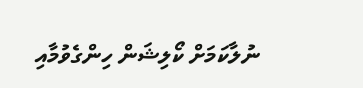ނުލާކަމަށް ކޯލިޝަން ހިންގެވުމާއި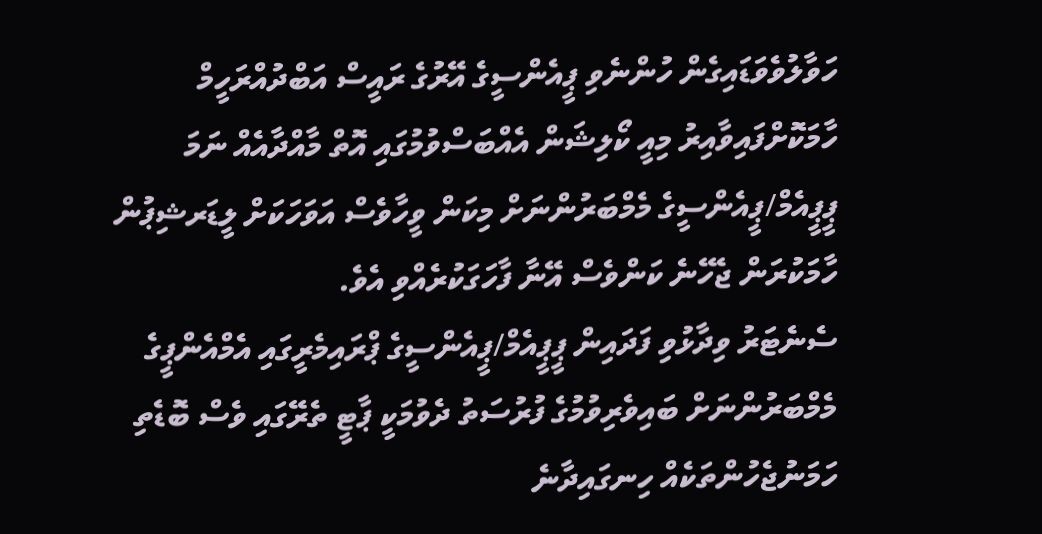ހަވާލުވެވަޑައިގެން ހުންނެވި ޕީއެންސީގެ އޭރުގެ ރައީސް އަބްދުއްރަހީމް ހާމަކޮށްފައިވާއިރު މިއީ ކޯލިޝަން އެއްބަސްވުމުގައި އޮތް މާއްދާއެއް ނަމަ ޕީޕީއެމް/ޕީއެންސީގެ މެމްބަރުންނަށް މިކަން ވީހާވެސް އަވަހަކަށް ލީޑަރޝިޕުން ހާމަކުރަން ޖެހޭނެ ކަންވެސް އޭނާ ފާހަގަކުރެއްވި އެވެ.
ސެނެޓަރު ވިދާޅުވި ފަދައިން ޕީޕީއެމް/ޕީއެންސީގެ ޕްރައިމެރީގައި އެމްއެންޕީގެ މެމްބަރުންނަށް ބައިވެރިވުމުގެ ފުރުސަތު ދެވުމަކީ ޕާޓީ ތެރޭގައި ވެސް ބޮޑެތި ހަމަނުޖެހުންތަކެއް ހިނގައިދާނެ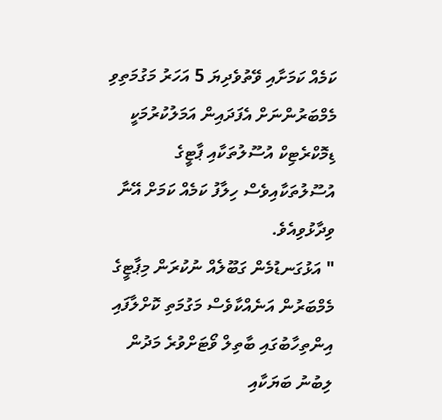ކަމެއް ކަމަށާއި ވޭތުވެދިޔަ 5 އަހަރު މަގުމަތިވި މެމްބަރުންނަށް އެފަދައިން އަމަލުކުރުމަކީ ޑިމޮކްރެޓިކް އުސޫލުތަކާއި ޕާޓީގެ އުސޫލުތަކާއިވެސް ހިލާފު ކަމެއް ކަމަށް އޭނާ ވިދާޅުވިއެވެ.
" އަޅުގަނޑުމެން ގަބޫލެއް ނުކުރަން މިޕާޓީގެ މެމްބަރުން އަނެއްކާވެސް މަގުމަތި ކޮށްލާފައި އިންތިހާބުގައި ބާތިލް ވޯޓަށްވުރެ މަދުން ލިބުނު ބަޔަކާއި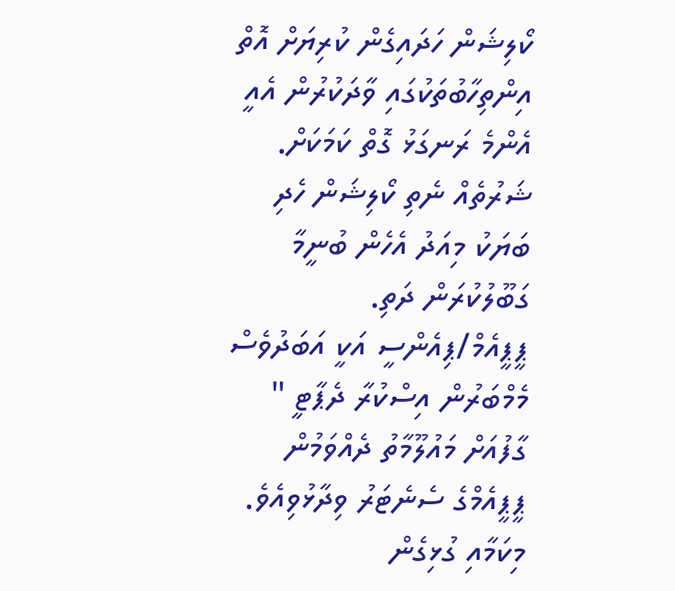ކޯލިޝަން ހަދައިގެން ކުރިޔަށް އޮތް އިންތިހާބުތަކުގައި ވާދަކުރުން އެއީ އެންމެ ރަނގަޅު ގޮތް ކަމަކަށް. ޝަރުތެއް ނެތި ކޯލިޝަން ހެދި ބަޔަކު މިއަދު އެހެން ބުނީމާ ގަބޫލުކުރަން ދަތި. ޕީޕީއެމް/ޕިއެންސީ އަކީ އަބަދުވެސް މެމްބަރުން އިސްކުރާ ދެޕާޓީ " ގާފުއަށް މައުލޫމާތު ދެއްވަމުން ޕީޕީއެމްގެ ސެނެޓަރު ވިދާޅުވިއެވެ.
މިކަމާއި ގުޅިގެން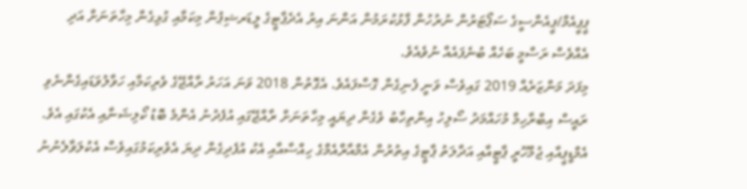ޕީޕީއެމް/ޕީއެންސީގެ ސަޕޯޓަރުން ނުރުހުން ފާޅުކުރަމުން އަންނަ އިރު އެދެޕާޓީގެ ލީޑަރޝިޕުން މިކަމާއި ގުޅިގެން މިހާތަނަށް އަދި އެއްވެސް ރަސްމީ ބަހެއް ބުނެފައެއް ނުވެއެވެ.
މިފަދަ މަންޒަރެއް 2019 ގައިވެސް ވަނީ ފެނިގެން ގޮސްފައެވެ. އެގޮތުން 2018 ވަނަ އަހަރު ރާއްޖޭގެ ވެރިކަމާއި ހަވާލުވަޑައިގެންނެވި ރައީސް އިބްރާހިމް މުހައްމަދު ސޯލިހު އިންތިހާބު ވެގެން ދިޔައީ މިހާތަނަށް ރާއްޖޭގައި އުފެދުނު އެންމެ ބޮޑު ކޯލިޝަނާއި އެކުގައި އެވެ. އެމްޑީޕީއާއި ޖުމްހޫރީ ޕާޓީއާއި އަދާލަތު ޕާޓީގެ އިތުރުން އެމްއާރްއެމްގެ ހިއްސާއާއި އެކު އުފެދިގެން ދިޔަ އެވެރިކަމުގައިވެސް އެކުލަވާލެނުނު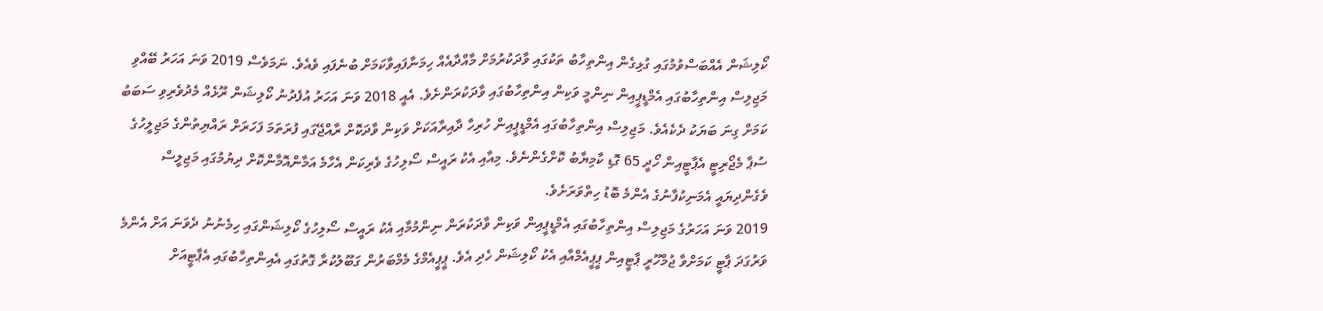ކޯލިޝަން އެއްބަސްވުމުގައި ގުޅިގެން އިންތިހާބު ތަކުގައި ވާދަކުރުމަށް މާއްދާއެއް ހިމަނާފައިވާކަމަށް ބުނެފައި ވެއެވެ. ނަމަވެސް 2019 ވަނަ އަހަރު ބޭއްވި މަޖިލިސް އިންތިހާބުގައި އެމްޑީޕީއިން ނިންމީ ވަކިން އިންތިހާބުގައި ވާދަކުރަންށެވެ. އެއީ 2018 ވަނަ އަހަރު އުފެދުނު ކޯލިޝަން ރޫޅެއް މެދުވެރިވި ސަބަބު ކަމަށް ގިނަ ބަޔަކު ދެކެއެވެ. މަޖިލިސް އިންތިހާބުގައި އެމްޑީޕީއިން ހުރިހާ ދާއިރާއަކަށް ވަކިން ވާދަކޮށް ރާއްޖޭގައި ފުރަތަމަ ފަހަރަށް ރައްޔިތުންގެ މަޖިލީހުގެ ސުޕާ މެޖޯރިޓީ އެޕާޓީއިން ހޯދީ 65 ގޮޑި ކާމިޔާބު ކޮށްގެންނެވެ. މިއާއި އެކު ރައީސް ސޯލިހުގެ ވެރިކަން އެހާމެ އަމާންއޮމާންކޮށް ދިޔުމުގައި މަޖިލީސް ވެގެންދިޔައީ އެމަނިކުފާނުގެ އެންމެ ބޮޑު ހިތްވަރަށެވެ.
2019 ވަނަ އަހަރުގެ މަޖިލިސް އިންތިހާބުގައި އެމްޑީޕީއިން ވަކިން ވާދަކުރަން ނިންމުމާއި އެކު ރައީސް ސޯލިހުގެ ކޯލިޝަންގައި ހިމެނުނު ދެވަނަ އަށް އެންމެ ވަރުގަދަ ޕާޓީ ކަމަށްވާ ޖުމްހޫރީ ޕާޓީއިން ޕީޕީއެމްއާއި އެކު ކޯލިޝަން ހެދި އެވެ. ޕީޕީއެމްގެ މެމްބަރުން ގަބޫލުކުރާ ގޮތުގައި އެއިންތިހާބުގައި އެޕާޓީއަށް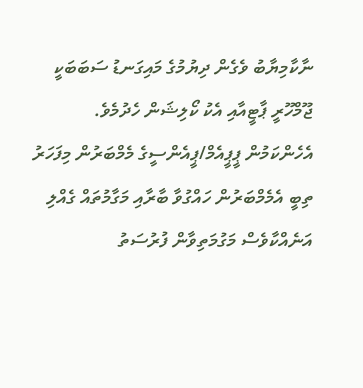ނާކާމިޔާބު ވެގެން ދިޔުމުގެ މައިގަނޑު ސަބަބަކީ ޖޫމްހޫރީ ޕާޓީއާއި އެކު ކޯލިޝަން ހެދުމެވެ. އެހެންކަމުން ޕީޕީއެމް/ޕީއެންސީގެ މެމްބަރުން މިފަހަރު ތިބީ އެމެމްބަރުން ހައްގުވާ ބާރާއި މަގާމުތައް ގެއްލި އަނެއްކާވެސް މަގުމަތިވާން ފުރުސަތު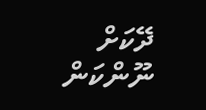ދޭކަށް ނޫންކަން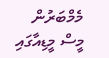މެމްބަރުން މީސް މީޑިއާގައި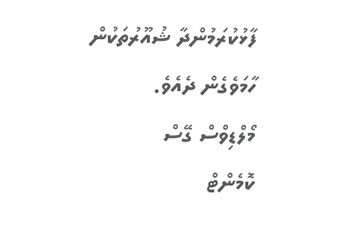ފާޅުކުރަމުންދާ ޝުއޫރުތަކުން ހާމަވެގެން ދެއެވެ.
މޯލްޑިވްސް ގޭސް
ކޮމެންޓް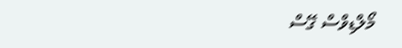މޯލްޑިވްސް ގޭސް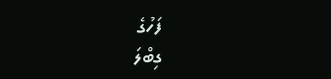ފަހުގެ
ގިބްލަ